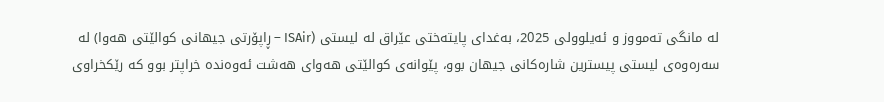لە مانگی تەمووز و ئەیلوولی 2025، بەغدای پایتەختی عێراق لە لیستی (ISAir – ڕاپۆرتی جیهانی کوالێتی هەوا) لە سەرەوەی لیستی پیسترین شارەکانی جیهان بوو، پێوانەی کوالێتی هەوای هەشت ئەوەندە خراپتر بوو کە رێکخراوی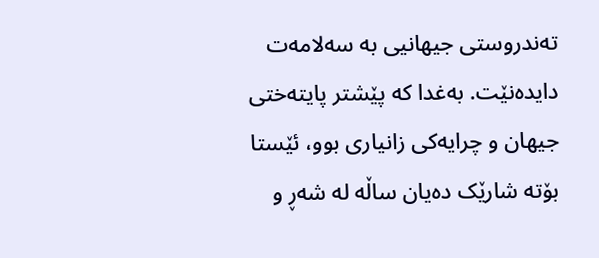تەندروستی جیهانیی بە سەلامەت دایدەنێت. بەغدا کە پێشتر پایتەختی جیهان و چرایەکی زانیاری بوو، ئێستا بۆتە شارێک دەیان ساڵە لە شەڕ و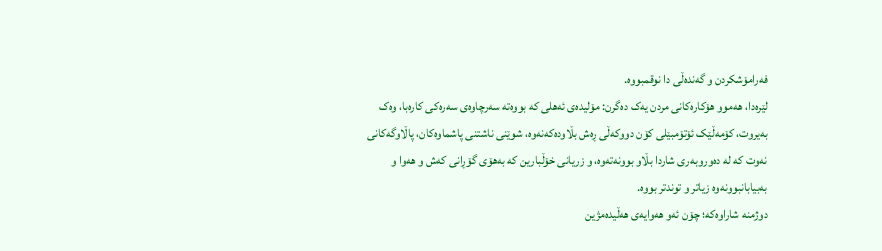فەرامۆشکردن و گەندەڵی دا نوقمبووە.
لێرەدا، هەموو هۆکارەکانی مردن یەک دەگرن: مۆلیدەی ئەهلی کە بووەتە سەرچاوەی سەرەکی کارەبا، وەک بەیروت، کۆمەڵێک ئۆتۆمبێلی کۆن دووکەڵی ڕەش بڵاودەکەنەوە، شوێنی ناشتنی پاشماوەکان، پاڵاوگەکانی نەوت کە لە دەوروبەری شاردا بڵاو بوونەتەوە، و زریانی خۆڵبارین کە بەهۆی گۆڕانی کەش و هەوا و بەبیابانبوونەوە زیاتر و توندتر بووە.
دوژمنە شاراوەکە؛ چۆن ئەو هەوایەی هەڵیدەمژین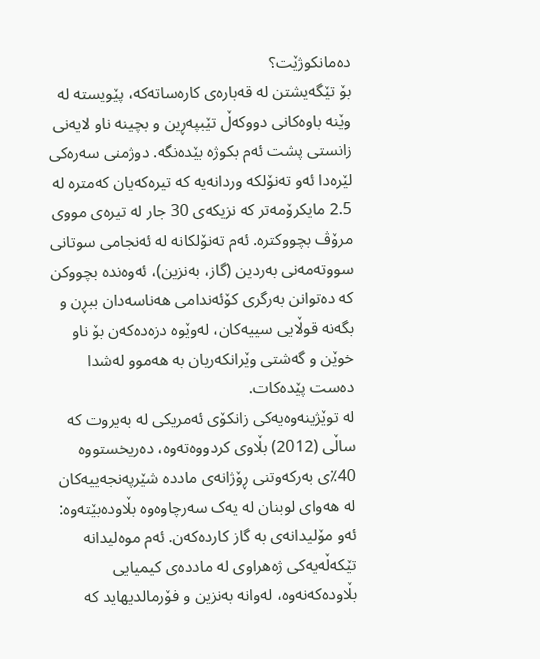دەمانکوژێت؟
بۆ تێگەیشتن لە قەبارەی کارەساتەکە، پێویستە لە وێنە باوەکانی دووکەڵ تێبپەڕین و بچینە ناو لایەنی زانستی پشت ئەم بکوژە بێدەنگە. دوژمنی سەرەکی لێرەدا ئەو تەنۆلکە وردانەیە کە تیرەکەیان کەمترە لە 2.5 مایکرۆمەتر کە نزیکەی 30 جار لە تیرەی مووی مرۆڤ بچووکترە. ئەم تەنۆلکانە لە ئەنجامی سوتانی سووتەمەنی بەردین (گاز، بەنزین)، ئەوەندە بچووکن کە دەتوانن بەرگری کۆئەندامی هەناسەدان ببڕن و بگەنە قوڵایی سییەکان، لەوێوە دزەدەکەن بۆ ناو خوێن و گەشتی وێرانکەریان بە هەموو لەشدا دەست پێدەکات.
لە توێژینەوەیەکی زانکۆی ئەمریکی لە بەیروت کە ساڵی (2012) بڵاوی کردووەتەوە، دەریخستووە 40٪ی بەرکەوتنی ڕۆژانەی ماددە شێرپەنجەییەکان لە هەوای لوبنان لە یەک سەرچاوەوە بڵاودەبێتەوە: ئەو مۆلیدانەی بە گاز کاردەکەن. ئەم موەلیدانە تێکەڵەیەکی ژەهراوی لە ماددەی کیمیایی بڵاودەکەنەوە، لەوانە بەنزین و فۆرمالدیهاید کە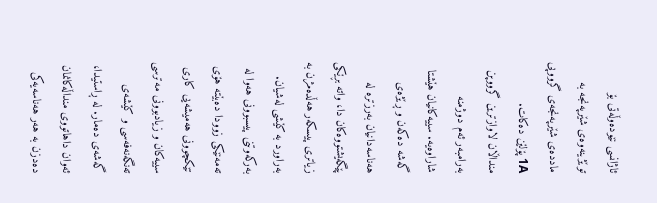ئاژانسی نێودەوڵەتی بۆ توێژینەوەی شێرپەنجە بە ماددەی شێرپەنجەی گرووپی 1A پۆلێن دەکات.
منداڵان لاوازترین گرووپن بەرامبەر ئەم دوژمنە شاراوەیە. سییەکانیان هێشتا گەشە دەکەن و ڕێژەی هەناسەدانیان بەرزترە لە پێگەیشتووەکان دا، واتە بڕێکی زیاتری پیسکەر هەڵدەمژن بە بەراورد بە کێشی لەشیان. بەرکەوتنی پیسبوونی هەوا لە تەمەنێکی زوودا دەبێتە هۆی تێکچوونی هەمیشەیی کاری سییەکان و زیادبوونی مەترسی تەنگەنەفەسی و کێشەی گەشەی دەمار. لە ڕاستیدا، ئەوان داهاتووی منداڵەکانمان دەدزن بە هەر هەناسەیەکی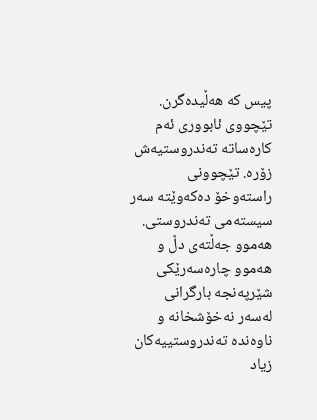پیس کە هەڵیدەگرن.
تێچووی ئابووری ئەم کارەساتە تەندروستیەش زۆرە. تێچوونی راستەوخۆ دەکەوێتە سەر سیستەمی تەندروستی. هەموو جەڵتەی دڵ و هەموو چارەسەرێکی شێرپەنجە بارگرانی لەسەر نەخۆشخانە و ناوەندە تەندروستییەکان زیاد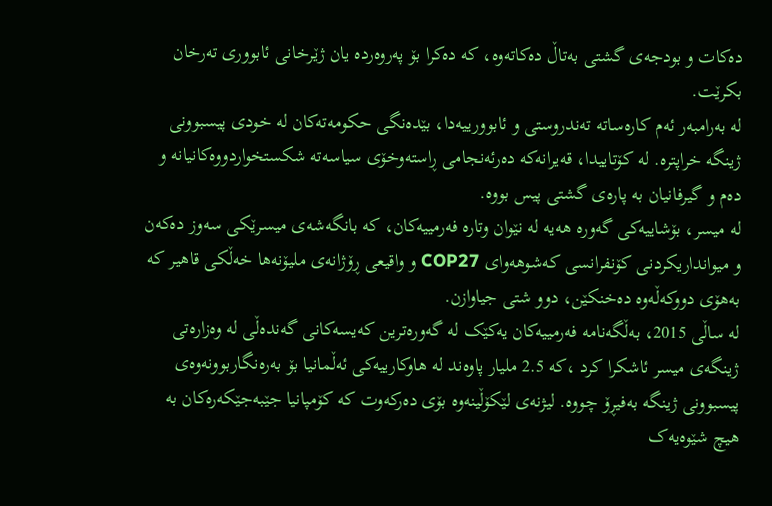دەکات و بودجەی گشتی بەتاڵ دەکاتەوە، کە دەکرا بۆ پەروەردە یان ژێرخانی ئابووری تەرخان بکرێت.
لە بەرامبەر ئەم کارەساتە تەندروستی و ئابوورییەدا، بێدەنگی حکومەتەکان لە خودی پیسبوونی ژینگە خراپترە. لە کۆتاییدا، قەیرانەکە دەرئەنجامی ڕاستەوخۆی سیاسەتە شکستخواردووەکانیانە و دەم و گیرفانیان بە پارەی گشتی پیس بووە.
لە میسر، بۆشاییەکی گەورە هەیە لە نێوان وتارە فەرمییەکان، کە بانگەشەی میسرێکی سەوز دەکەن و میوانداریکردنی کۆنفرانسی کەشوهەوای COP27 و واقیعی ڕۆژانەی ملیۆنەها خەڵکی قاهیر کە بەهۆی دووکەڵەوە دەخنکێن، دوو شتی جیاوازن.
لە ساڵی 2015، بەڵگەنامە فەرمییەکان یەکێک لە گەورەترین کەیسەکانی گەندەڵی لە وەزارەتی ژینگەی میسر ئاشکرا کرد ،کە 2.5 ملیار پاوەند لە هاوکارییەکی ئەڵمانیا بۆ بەرەنگاربوونەوەی پیسبوونی ژینگە بەفیڕۆ چووە. لیژنەی لێکۆڵینەوە بۆی دەرکەوت کە کۆمپانیا جێبەجێکەرەکان بە هیچ شێوەیەک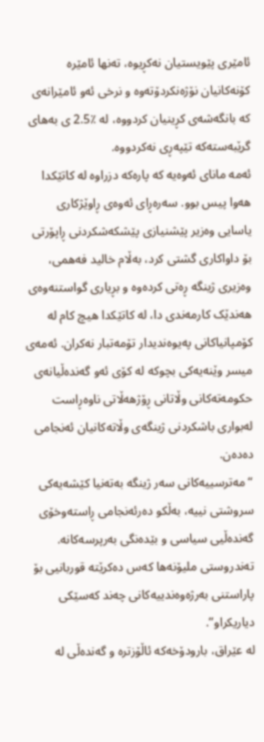ئامێری پێویستیان نەکڕیوە، تەنها ئامێرە کۆنەکانیان نۆژەنکردۆتەوە و نرخی ئەو ئامێرانەی کە بانگەشەی کڕینیان کردووە، لە ٪2.5 ی بەهای گرێبەستەکە تێپەڕی نەکردووە.
ئەمە مانای ئەوەیە کە پارەکە دزراوە لە کاتێکدا هەوا پیس بوو. سەرەڕای ئەوەی ڕاوێژکاری یاسایی وەزیر پێشنیازی پێشکەشکردنی ڕاپۆرتی بۆ داواکاری گشتی کرد، بەڵام خالید فەهمی، وەزیری ژینگە ڕەتی کردەوە و بڕیاری گواستنەوەی هەندێک کارمەندی دا، لە کاتێکدا هیچ کام لە کۆمپانیاکانی پەیوەندیدار تۆمەتبار نەکران. ئەمەی میسر وێنەیەکی بچوکە لە کۆی ئەو گەندەڵیانەی حکومەتەکانی وڵاتانی ڕۆژهەڵاتی ناوەڕاست لەبواری باشکردنی ژینگەی وڵاتەکانیان ئەنجامی دەدەن.
“مەترسییەکانی سەر ژینگە بەتەنیا کێشەیەکی سروشتی نییە، بەڵکو دەرئەنجامی ڕاستەوخۆی گەندەڵیی سیاسی و بێدەنگی بەرپرسەکانە. تەندروستی ملیۆنەها کەس دەکرێتە قوربانیی بۆ پاراستنی بەرژەوەندییەکانی چەند کەسێکی دیاریکراو”.
لە عێراق، بارودۆخەکە ئاڵۆزترە و گەندەڵی لە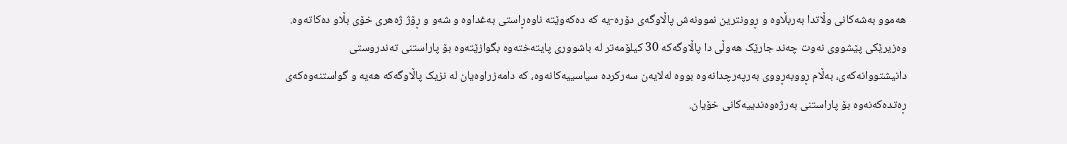هەموو بەشەکانی وڵاتدا بەربڵاوە و ڕوونترین نموونەش پاڵاوگەی دۆرە-یە کە دەکەوێتە ناوەڕاستی بەغداوە و شەو و ڕۆژ ژەهری خۆی بڵاو دەکاتەوە. وەزیرێکی پێشووی نەوت چەند جارێک هەوڵی دا پاڵاوگەکە 30 کیلۆمەتر لە باشووری پایتەختەوە بگوازێتەوە بۆ پاراستنی تەندروستی دانیشتووانەکەی، بەڵام ڕووبەڕووی بەرپەرچدانەوە بووە لەلایەن سەرکردە سیاسییەکانەوە، کە دامەزراوەیان لە نزیک پاڵاوگەکە هەیە و گواستنەوەکەی ڕەتدەکەنەوە بۆ پاراستنی بەرژەوەندییەکانی خۆیان.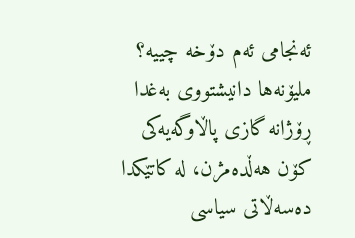ئەنجامی ئەم دۆخە چییە؟ ملیۆنەها دانیشتووی بەغدا ڕۆژانە گازی پاڵاوگەیەکی کۆن هەڵدەمژن، لە کاتێکدا دەسەڵاتی سیاسی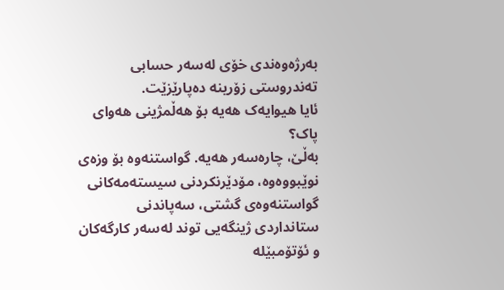بەرژەوەندی خۆی لەسەر حسابی تەندروستی زۆرینە دەپارێزێت.
ئایا هیوایەک هەیە بۆ هەڵمژینی هەوای پاک؟
بەڵێ، چارەسەر هەیە. گواستنەوە بۆ وزەی نوێبووەوە، مۆدێرنکردنی سیستەمەکانی گواستنەوەی گشتی، سەپاندنی ستانداردی ژینگەیی توند لەسەر کارگەکان و ئۆتۆمبێلە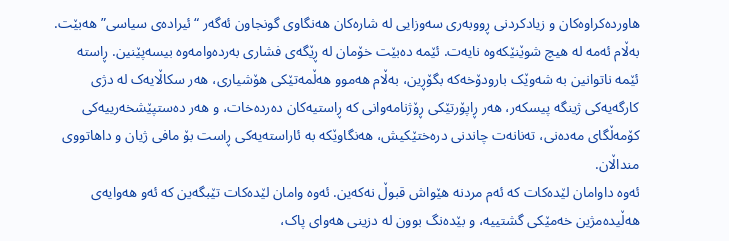هاوردەکراوەکان و زیادکردنی ڕووبەری سەوزایی لە شارەکان هەنگاوی گونجاون ئەگەر “ئیرادەی سیاسی” هەبێت.
بەڵام ئەمە لە هیچ شوێنێکەوە نایەت. ئێمە دەبێت خۆمان لە ڕێگەی فشاری بەردەوامەوە بیسەپێنین. ڕاستە ئێمە ناتوانین بە شەوێک بارودۆخەکە بگۆڕین، بەڵام هەموو هەڵمەتێکی هۆشیاری، هەر سکاڵایەک لە دژی کارگەیەکی ژینگە پیسکەر، هەر ڕاپۆرتێکی ڕۆژنامەوانی کە ڕاستیەکان دەردەخات، و هەر دەستپێشخەرییەکی کۆمەڵگای مەدەنی، تەنانەت چاندنی درەختێکیش، هەنگاوێکە بە ئاراستەیەکی ڕاست بۆ مافی ژیان و داهاتووی منداڵان.
ئەوە داوامان لێدەکات کە ئەم مردنە هێواش قبوڵ نەکەین. ئەوە وامان لێدەکات تێبگەین کە ئەو هەوایەی هەڵیدەمژین خەمێکی گشتییە، و بێدەنگ بوون لە دزینی هەوای پاک،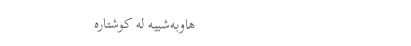هاوبەشییە لە کوشتارە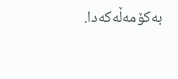بەکۆمەڵەکەدا.